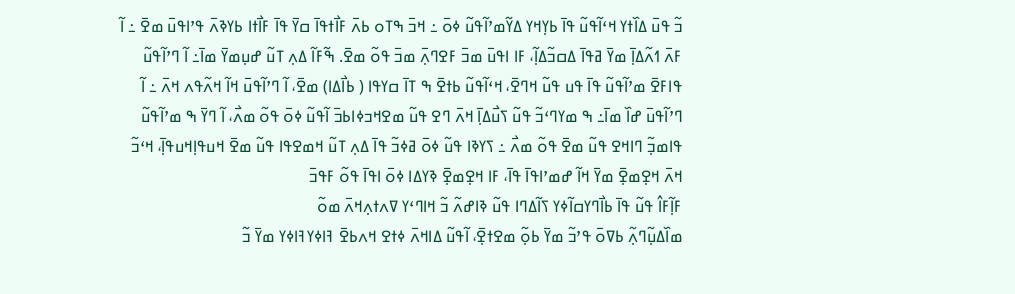ߏ߬ ߟߎ߫ ߡߊ߰ߙߌ ߞߵߊ߬ߟߎ߬ ߟߊ߫ ߕߌ߲ߞߌ ߡߌ߬ߘߴߊ߬ߟߎ߬ ߦߋ߫ ߸ ߞߏ߫ ߒߠߋ ߕߍ߫ ߓߊ߯ߙߟߊ߫ ߛߌ߫ ߟߊ߫ ߓߊ߯ߙߊ ߕߌߢߍ߫ ߟߴߊߟߎ߫ ߘߐ߫ ߸ ߊ߬ ߓߍ߫ ߗߍ߬ߡߊ߲߫ ߘߌ߫ ߥߟߊ߫ ߡߛߏ߬ߡߊ߲߬، ߓߊ ߊߟߎ߫ ߘߏ߫ ߓߐߣߍ߲߫ ߘߏ߫ ߟߋ߬ ߘߐ߫. ߒ߬ߓߊ߬ ߡߍ߲ ߠߎ߬ ߝߎ߲ߘߌ߫ ߘߊ߫߸ ߊ߬ ߣߴߊ߬ߟߎ߬ ߟߊߓߐ߫ ߘߴߊ߬ߟߎ߬ ߟߊ߫ ߟߎ ߟߎ߬ ߞߣߐ߫، ߞߵߊ߬ߟߎ߬ ߕߙߐ߫ ߒ ߠߊ߫ ߛߌߟߊ ( ߕߊ߯ߡߊ) ߘߐ߫، ߊ߬ ߣߴߊ߬ߟߎ߫ ߞߊ߬ ߞߍ߬ߟߍ ߞߍ߫ ߸ ߊ߬ ߣߴߊ߬ߟߎ߫ ߝߊ߰ ߘߊ߫߸ ߒ ߘߌߣߵߏ߬ ߟߎ߬ ߖߎ߯ߡߊ߲߫ ߞߍ߫ ߣߐ ߟߎ߬ ߘߐߞߏߦߊߕߏ߫ ߊ߬ߟߎ߬ ߦߋ߫ ߟߋ߬ ߘߍ߯، ߊ߬ ߣߌ߫ ߒ ߘߴߊ߬ߟߎ߬ ߟߊߘߏ߲߬ ߣߊߞߐ ߟߎ߬ ߘߐ߫ ߟߋ߬ ߘߍ߯ ߸ ߖߌߢߊ ߟߎ߬ ߦߋ߫ ߥߦߏ߬ ߟߊ߫ ߡߍ߲ ߠߎ߬ ߞߘߐߟߊ ߟߎ߬ ߘߐ߫ ߞߎߟߊ߲ߞߎߟߊ߲߫، ߞߵߏ߬ ߞߍ߫ ߞߐ߲ߘߐ߲߫ ߘߌ߫ ߞߊ߬ ߝߘߴߊߟߊ߫ ߟߊ߫، ߓߊ ߞߐ߲ߘߐ߲߫ ߢߌߡߊ ߦߋ߫ ߊߟߊ߫ ߟߋ߬ ߓߟߏ߫
ߓߊ߲߬ߓߊ߮ ߟߎ߬ ߟߊ߫ ߕߊ߯ߣߌߛߊ߬ߦߌ ߖߊ߬ߡߣߊ ߟߎ߬ ߢߊߝߍ߬ ߏ߬ ߞߊߣߵߌ ߜߍߙߍ߲ߞߍ߫ ߘߋ߬
ߘߊ߰ߡߎ߲߬ߣߍ߲߬ ߕߜߋ߫ ߟߴߏ߬ ߘߌ߫ ߕߋ߲߬ ߘߐߙߐ߲߫، ߊ߬ߟߎ߬ ߡߊߞߍ߫ ߦߙߐ ߞߍߕߐ߫ ߔߊߦߌߔߊߦߌ ߘߌ߫ ߏ߬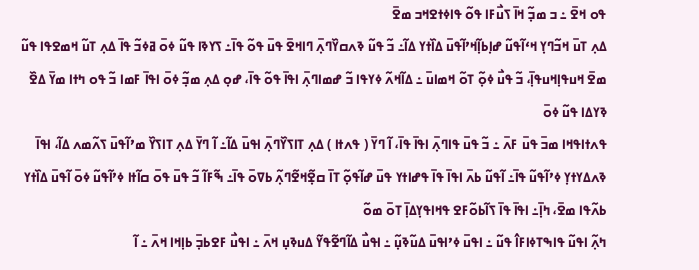ߟߋ ߞߐ߫ ߸ ߏ ߘߏ߲߬ ߞߊ߫ ߖߎ߯ߓߊ ߟߋ߬ ߟߊߦߙߐߞߏ ߘߐ߫
ߡߍ߲ ߠߎ߫ ߞߏ߬ߣߌ߲ ߞߵߊ߬ߟߎ߬ ߝߊ߲ߕߊ߲߬ߞߴߊ߬ߟߎ߫ ߡߊ߰ߙߌ ߡߊ߬߸ ߏ߬ ߟߎ߬ ߢߍߛߌ߰ߣߍ߲߫ ߣߊߞߐ߫ ߟߎ߫ ߟߋ߬ ߟߊ߫߸ ߖߌߢߊ ߟߎ߬ ߦߋ߫ ߥߦߏ߬ ߟߊ߫ ߡߍ߲ ߠߎ߬ ߞߘߐߟߊ ߟߎ߬ ߘߐ߫ ߞߎߟߊ߲ߞߎߟߊ߲߫، ߏ߬ ߟߎ߯ ߦߋ߲߬ ߠߋ߬ ߞߘߊߎ߫ ߸ ߡߊ߬ߞߍ߬ ߦߌߟߊ ߏ߬ ߝߘߊߣߍ߲߫ ߊߟߊ߫ ߟߋ߬ ߟߊ߫، ߝߋ߲ ߡߍ߲ ߘߏ߲߬ ߦߋ߫ ߊߟߊ߫ ߓߘߊ ߏ߬ ߟߋ ߤߙߊ ߘߌ߫ ߡߐ߰ ߢߌߡߊ ߟߎ߬ ߦߋ߫
ߟߍߙߊߟߞߊ ߘߏ߫ ߟߎ߫ ߓߍ߫ ߸ ߏ߬ ߟߎ߫ ߟߊߣߍ߲߫ ߊߟߊ߫ ߟߊ߫، ߊ߬ ߣߌ߫ ( ߟߍߙߊ ) ߡߍ߲ ߠߊߖߌ߰ߣߍ߲߫ ߊߟߎ߫ ߡߊ߬߸ ߊ߬ ߣߌ߫ ߡߍ߲ ߠߊߖߌ߰ ߘߴߊ߬ߟߎ߫ ߖߍ߬ߘߍ ߡߊ߬، ߊߟߊ߫ ߢߍߡߌߙߌ߲ ߦߴߊ߬ߟߎ߬ ߟߊ߫߸ ߊ߬ߟߎ߬ ߕߍ߫ ߊߟߊ߫ ߟߊ߫ ߟߝߊߙߌ ߟߎ߫ ߝߊ߬ߟߋ߲߬ ߠߊ߫ ߛߐ߲߬ߞߐ߬ߣߍ߲߬ ߕߜߋ߫ ߟߊ߫߸ ߒ߬ߓߊ߬ ߏ߬ ߟߎ߫ ߟߋ߫ ߛߊ߬ߙߊ ߦߴߊ߬ߟߎ߬ ߦߋ߫ ߊ߬ߟߎ߫ ߡߊ߰ߙߌ ߕߍ߬ߟߊ ߘߐ߫، ߤߊ߲߫߸ ߊߟߊ߫ ߟߊ߫ ߖߊ߬ߕߋ߬ߓߐ ߟߞߊߟߌ߲ߡߊ߲߫ ߠߋ߫ ߘߋ߬
ߤߍ߲߬ ߊߟߎ߬ ߟߊߒߠߦߊߓߊ߮ ߟߎ߬ ߸ ߊߟߎ߫ ߦߴߊߟߎ߫ ߡߎ߬ߢߎ߲߬ ߸ ߊߟߎ߯ ߡߊ߬ߣߐ߬ߟߌ߬ ߡߎߢߎ߲ ߞߍ߫ ߸ ߊߟߎ߯ ߓߐߕߏ߲߫ ߕߊ߲ߞߊ ߞߍ߫ ߸ ߊ߬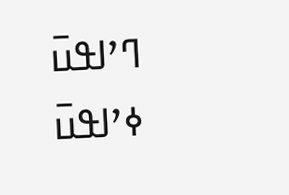ߣߴߊߟߎ߫ ߦߴߊߟߎ߫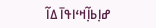ߝߊ߲ߕߊ߲߬ߞߵߊߟߊ߫ ߡߊ߬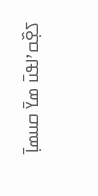ߖߐ߲߰ߛߴߊߟߎ߫ ߘߌ߫ ߛߎߘߊ߲߫